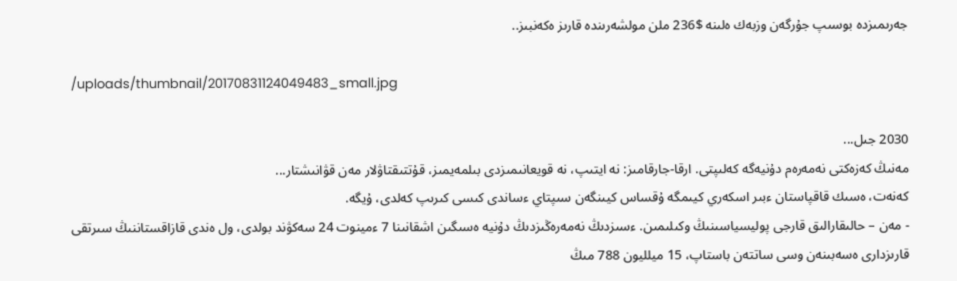جەرىمىزدە بوسىپ جۇرگەن وزبەك ەلىنە $236 ملن مولشەرىندە قارىز ەكەنبىز..

/uploads/thumbnail/20170831124049483_small.jpg

2030 جىل...
مەنىڭ كەزەكتى نەمەرەم دۇنيەگە كەلىپتى. ارقا-جارقامىز: نە ايتىپ، نە قويعانىمىزدى بىلمەيمىز، قۇتتىقتاۋلار مەن قۋانىشتار...
كەنەت، ەسىك قاقپاستان ءبىر اسكەري كيىمگە ۇقساس كيىنگەن سىپتاي ءساندى كىسى كىرىپ كەلدى، ۇيگە.
- مەن – حالىقارالىق قارجى پوليسياسىنىڭ وكىلىمىن. ءسىزدىڭ نەمەرەڭىزدىڭ دۇنيە ەسىگىن اشقانىنا 7 ءمينوت 24 سەكۋند بولدى، ول ەندى قازاقستاننىڭ سىرتقى قارىزدارى ەسەبىنەن وسى ساتتەن باستاپ، 15 ميلليون 788 مىڭ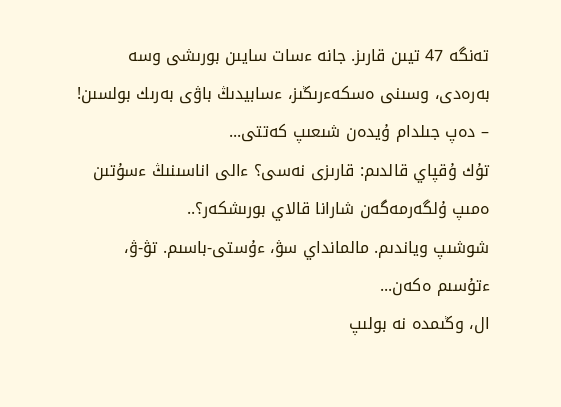تەنگە 47 تيىن قارىز. جانە ءسات سايىن بورىشى وسە بەرەدى، وسىنى ەسكەءرىڭىز، ءسابيدىڭ باۋى بەرىك بولسىن! – دەپ جىلدام ۇيدەن شىعىپ كەتتى...
تۇك ۇقپاي قالدىم: قارىزى نەسى؟ ءالى اناسىنىڭ ءسۇتىن ەمىپ ۇلگەرمەگەن شارانا قالاي بورىشكەر؟..
شوشىپ وياندىم. مالمانداي سۋ، ءۇستى-باسىم. تۋ-ۋ، ءتۇسىم ەكەن...
ال، وڭىمدە نە بولىپ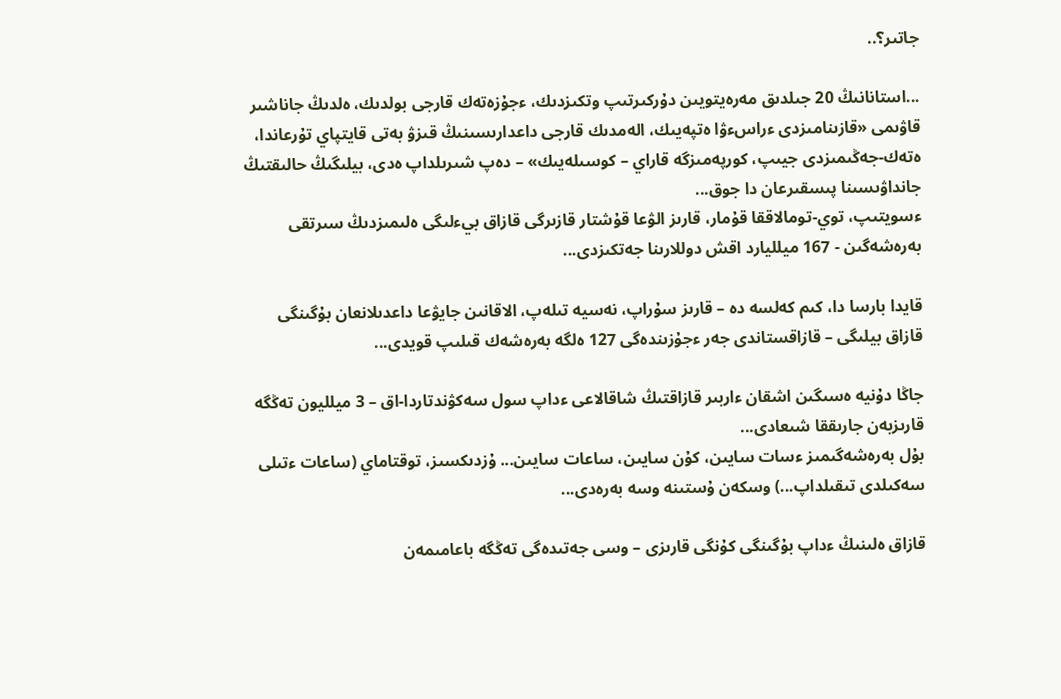جاتىر؟..

...استانانىڭ 20 جىلدىق مەرەيتويىن دۇركىرتىپ وتكىزدىك، ءجۇزەتەك قارجى بولدىك، ەلدىڭ جاناشىر قاۋىمى «قازىنامىزدى ءراسءۋا ەتپەيىك، الەمدىك قارجى داعدارىسىنىڭ قىزۋ بەتى قايتپاي تۇرعاندا، ەتەك-جەڭىمىزدى جيىپ، كورپەمىزگە قاراي – كوسىلەيىك» – دەپ شىرىلداپ ەدى، بيلىگىڭ حالىقتىڭ جانداۋىسىنا پىسقىرعان دا جوق...
ءسويتىپ، توي-تومالاققا قۇمار، قارىز الۋعا قۇشتار قازىرگى قازاق بيءلىگى ەلىمىزدىڭ سىرتقى بەرەشەگىن - 167 ميلليارد اقش دوللارىنا جەتكىزدى...

قايدا بارسا دا، كىم كەلسە دە – قارىز سۇراپ، نەسيە تىلەپ، الاقانىن جايۋعا داعدىلانعان بۇگىنگى قازاق بيلىگى – قازاقستاندى جەر ءجۇزىندەگى 127 ەلگە بەرەشەك قىلىپ قويدى...

جاڭا دۇنيە ەسىگىن اشقان ءاربىر قازاقتىڭ شاقالاعى ءداپ سول سەكۋندتاردا-اق – 3 ميلليون تەڭگە قارىزبەن جارىققا شىعادى...
بۇل بەرەشەگىمىز ءسات سايىن، كۇن سايىن، ساعات سايىن... ۇزدىكسىز، توقتاماي (ساعات ءتىلى سەكىلدى تىقىلداپ...) وسكەن ۇستىنە وسە بەرەدى...

قازاق ەلىنىڭ ءداپ بۇگىنگى كۇنگى قارىزى – وسى جەتىدەگى تەڭگە باعامىمەن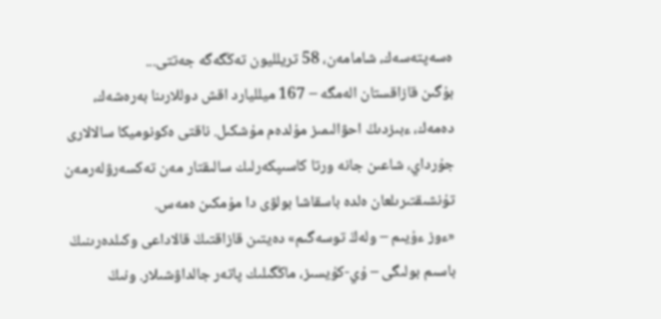ەسەپتەسەك، شامامەن، 58 تريلليون تەڭگەگە جەتتى...
بۇگىن قازاقستان الەمگە – 167 ميلليارد اقش دوللارىنا بەرەشەك، دەمەك، ءبىزدىڭ احۋالىمىز مۇلدەم مۇشكىل. ناقتى ەكونوميكا سالالارى جۇرداي، شاعىن جانە ورتا كاسىپكەرلىك سالىقتار مەن تەكسەرۋلەرمەن تۇنشىقتىرىلعان ەلدە باسقاشا بولۋى دا مۇمكىن ەمەس.
«ءوز ءۇيىم – ولەڭ توسەگىم» دەيتىن قازاقتىڭ قالاداعى وكىلدەرىنىڭ باسىم بولىگى – ۇي-كۇيسىز، ماڭگىلىك پاتەر جالداۋشىلار. ونىڭ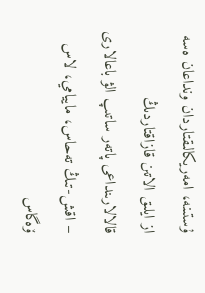ۇستىنە، امەريكالىقتاردان ونداعان ەسە از ايلىق الاتىن قازاقتاردىڭ قالالارىنداعى پاتەر ساتىپ الۋ باعالارى – اقش-تىڭ تەحاس، ماييامي، لاس ۆەگاس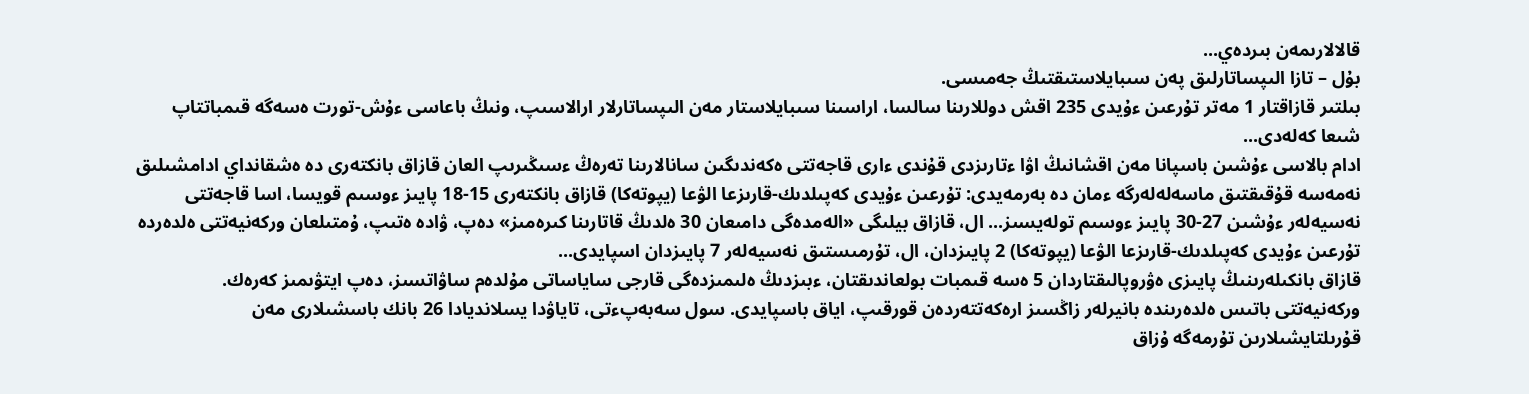قالالارىمەن بىردەي...
بۇل – تازا الىپساتارلىق پەن سىبايلاستىقتىڭ جەمىسى.
بىلتىر قازاقتار 1 مەتر تۇرعىن ءۇيدى 235 اقش دوللارىنا سالسا، اراسىنا سىبايلاستار مەن الىپساتارلار ارالاسىپ، ونىڭ باعاسى ءۇش-تورت ەسەگە قىمباتتاپ شىعا كەلەدى...
ادام بالاسى ءۇشىن باسپانا مەن اقشانىڭ اۋا ءتارىزدى قۇندى ءارى قاجەتتى ەكەندىگىن سانالارىنا تەرەڭ ءسىڭىرىپ العان قازاق بانكتەرى دە ەشقانداي ادامشىلىق نەمەسە قۇقىقتىق ماسەلەلەرگە ءمان دە بەرمەيدى: تۇرعىن ءۇيدى كەپىلدىك-قارىزعا الۋعا (يپوتەكا) قازاق بانكتەرى 15-18 پايىز ءوسىم قويسا، اسا قاجەتتى نەسيەلەر ءۇشىن 27-30 پايىز ءوسىم تولەيسىز... ال، قازاق بيلىگى «الەمدەگى دامىعان 30 ەلدىڭ قاتارىنا كىرەمىز» دەپ، ۋادە ەتىپ، ۇمتىلعان وركەنيەتتى ەلدەردە تۇرعىن ءۇيدى كەپىلدىك-قارىزعا الۋعا (يپوتەكا) 2 پايىزدان، ال، تۇرمىستىق نەسيەلەر 7 پايىزدان اسپايدى...
قازاق بانكىلەرىنىڭ پايىزى ەۋروپالىقتاردان 5 ەسە قىمبات بولعاندىقتان، ءبىزدىڭ ەلىمىزدەگى قارجى ساياساتى مۇلدەم ساۋاتسىز، دەپ ايتۋىمىز كەرەك.
وركەنيەتتى باتىس ەلدەرىندە بانيرلەر زاڭسىز ارەكەتتەردەن قورقىپ، اياق باسپايدى. سول سەبەپءتى، تاياۋدا يسلانديادا 26 بانك باسشىلارى مەن قۇرىلتايشىلارىن تۇرمەگە ۇزاق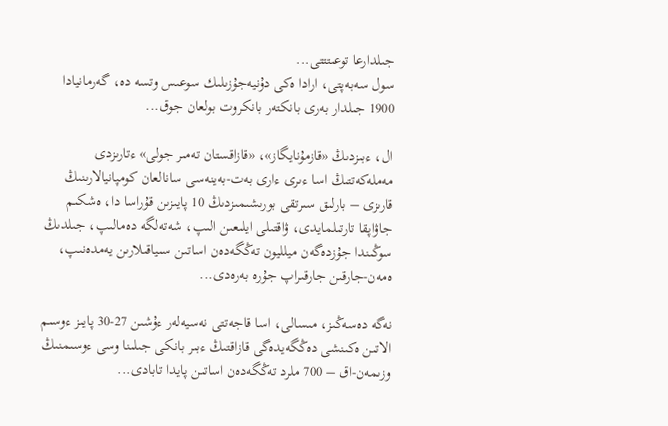جىلدارعا توعىتتتى...
سول سەبەپتى، ارادا ەكى دۇنيەجۇزىلىك سوعىس وتسە دە، گەرمانيادا 1900 جىلدار بەرى بانكتەر بانكروت بولعان جوق...

ال، ءبىزدىڭ «قازمۇنايگاز»، «قازاقستان تەمىر جولى» ءتارىزدى مەملەكەتتىڭ اسا ءىرى ءارى بەت-بەينەسى سانالعان كومپانيالارىنىڭ قارىزى – بارلىق سىرتقى بورىشىمىزدىڭ 10 پايىزىن قۇراسا دا، ەشكىم جاۋاپقا تارتىلمايدى، ۋاقتىلى ايلىعىن الىپ، شەتەلگە دەمالىپ، جىلدىڭ سوڭىندا جۇزدەگەن ميلليون تەڭگەدەن اساتىن سىياقىلارىن يەمدەنىپ، ەمەن-جارقىن جارقىراپ جۇرە بەرەدى...

نەگە دەسەڭىز، مىسالى، اسا قاجەتتى نەسيەلەر ءۇشىن 27-30 پايىز ءوسىم الاتىن ەكىنشى دەڭگەيدەگى قازاقتىڭ ءبىر بانكى جىلىنا وسى ءوسىمنىڭ وزىمەن-اق – 700 ملرد تەڭگەدەن اساتىن پايدا تابادى...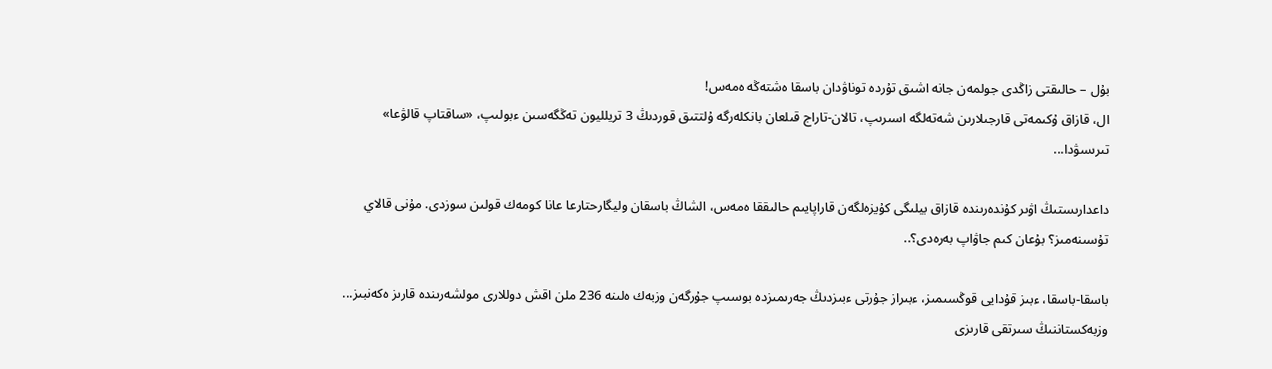بۇل – حالىقتى زاڭدى جولمەن جانە اشىق تۇردە توناۋدان باسقا ەشتەڭە ەمەس!
ال، قازاق ۇكىمەتى قارجىلارىن شەتەلگە اسىرىپ، تالان-تاراج قىلعان بانكلەرگە ۇلتتىق قوردىڭ 3 تريلليون تەڭگەسىن ءبولىپ، «ساقتاپ قالۋعا» تىرىسۋدا...

داعدارىستىڭ اۋىر كۇندەرىندە قازاق بيلىگى كۇيزەلگەن قاراپايىم حالىققا ەمەس، الشاڭ باسقان وليگارحتارعا عانا كومەك قولىن سوزدى. مۇنى قالاي تۇسىنەمىز؟ بۇعان كىم جاۋاپ بەرەدى؟..

باسقا-باسقا، ءبىز قۇدايى قوڭسىمىز، ءبىراز جۇرتى ءبىزدىڭ جەرىمىزدە بوسىپ جۇرگەن وزبەك ەلىنە 236 ملن اقش دوللارى مولشەرىندە قارىز ەكەنبىز... وزبەكستاننىڭ سىرتقى قارىزى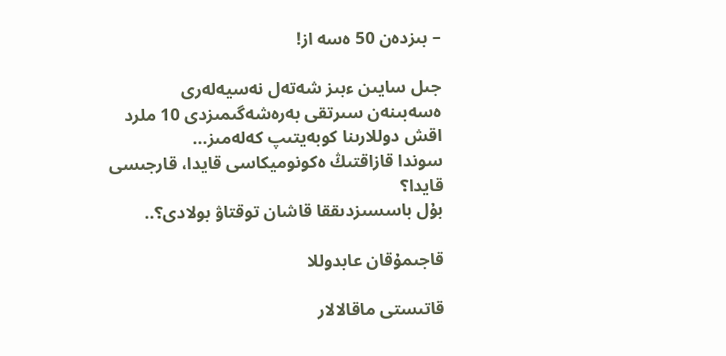– بىزدەن 50 ەسە از!

جىل سايىن ءبىز شەتەل نەسيەلەرى ەسەبىنەن سىرتقى بەرەشەگىمىزدى 10 ملرد اقش دوللارىنا كوبەيتىپ كەلەمىز...
سوندا قازاقتىڭ ەكونوميكاسى قايدا، قارجىسى قايدا؟
بۇل باسسىزدىققا قاشان توقتاۋ بولادى؟..

قاجىمۇقان عابدوللا

قاتىستى ماقالالار